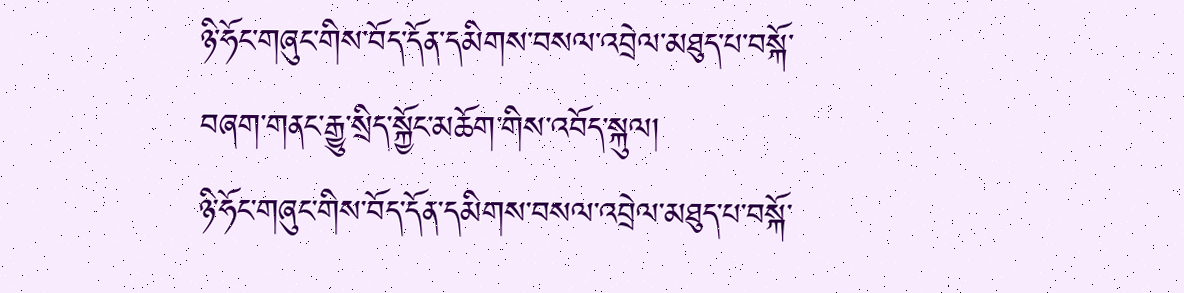ཉི་ཧོང་གཞུང་གིས་བོད་དོན་དམིགས་བསལ་འབྲེལ་མཐུད་པ་བསྐོ་བཞག་གནང་རྒྱུ་སྲིད་སྐྱོང་མཆོག་གིས་འབོད་སྐུལ།
ཉི་ཧོང་གཞུང་གིས་བོད་དོན་དམིགས་བསལ་འབྲེལ་མཐུད་པ་བསྐོ་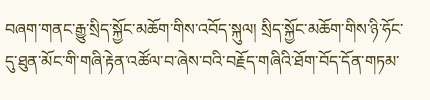བཞག་གནང་རྒྱུ་སྲིད་སྐྱོང་མཆོག་གིས་འབོད་སྐུལ། སྲིད་སྐྱོང་མཆོག་གིས་ཉི་ཧོང་དུ་ཐུན་མོང་གི་གཞི་རྟེན་འཚོལ་བ་ཞེས་བའི་བརྗོད་གཞིའི་ཐོག་བོད་དོན་གཏམ་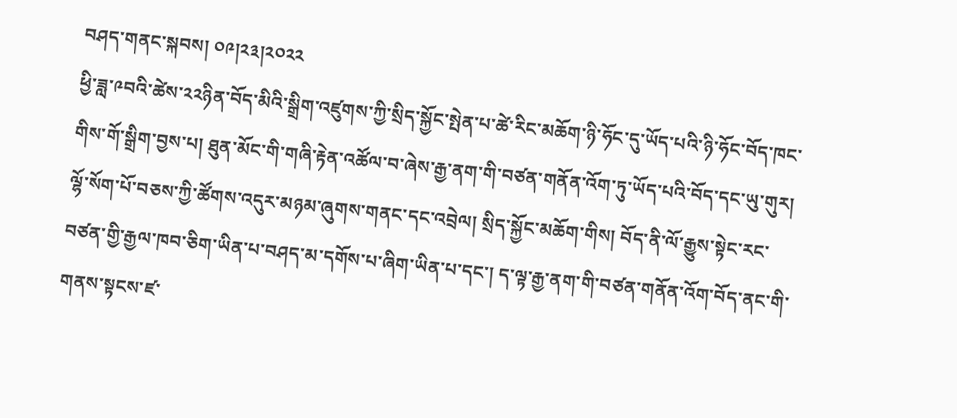བཤད་གནང་སྐབས། ༠༩།༢༣།༢༠༢༢
ཕྱི་ཟླ་༩བའི་ཚེས་༢༢ཉིན་བོད་མིའི་སྒྲིག་འཛུགས་ཀྱི་སྲིད་སྐྱོང་སྤེན་པ་ཚེ་རིང་མཆོག་ཉི་ཧོང་དུ་ཡོད་པའི་ཉི་ཧོང་བོད་ཁང་གིས་གོ་སྒྲིག་བྱས་པ། ཐུན་མོང་གི་གཞི་རྟེན་འཚོལ་བ་ཞེས་རྒྱ་ནག་གི་བཙན་གནོན་འོག་ཏུ་ཡོད་པའི་བོད་དང་ཡུ་གུར། ལྷོ་སོག་པོ་བཅས་ཀྱི་ཚོགས་འདུར་མཉམ་ཞུགས་གནང་དང་འབྲེལ། སྲིད་སྐྱོང་མཆོག་གིས། བོད་ནི་ལོ་རྒྱུས་སྟེང་རང་བཙན་གྱི་རྒྱལ་ཁབ་ཅིག་ཡིན་པ་བཤད་མ་དགོས་པ་ཞིག་ཡིན་པ་དང་། ད་ལྟ་རྒྱ་ནག་གི་བཙན་གནོན་འོག་བོད་ནང་གི་གནས་སྟངས་ཛ་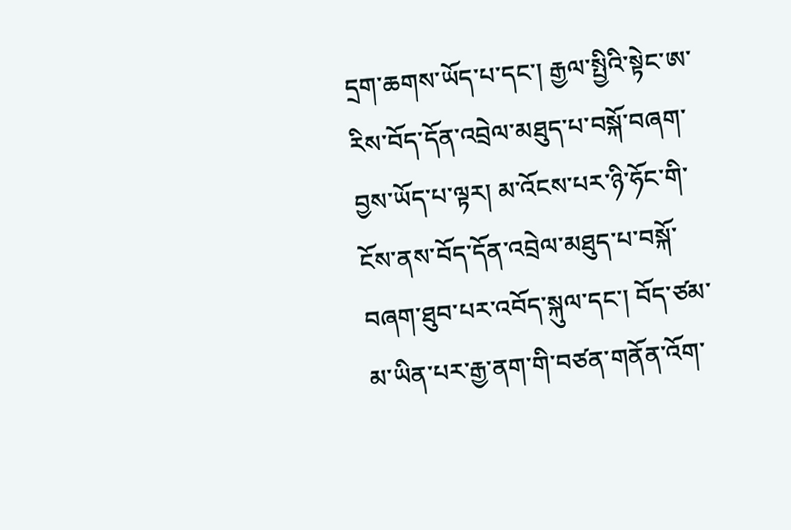དྲག་ཆགས་ཡོད་པ་དང་། རྒྱལ་སྤྱིའི་སྟེང་ཨ་རིས་བོད་དོན་འབྲེལ་མཐུད་པ་བསྐོ་བཞག་བྱས་ཡོད་པ་ལྟར། མ་འོངས་པར་ཉི་ཧོང་གི་ངོས་ནས་བོད་དོན་འབྲེལ་མཐུད་པ་བསྐོ་བཞག་ཐུབ་པར་འབོད་སྐུལ་དང་། བོད་ཙམ་མ་ཡིན་པར་རྒྱ་ནག་གི་བཙན་གནོན་འོག་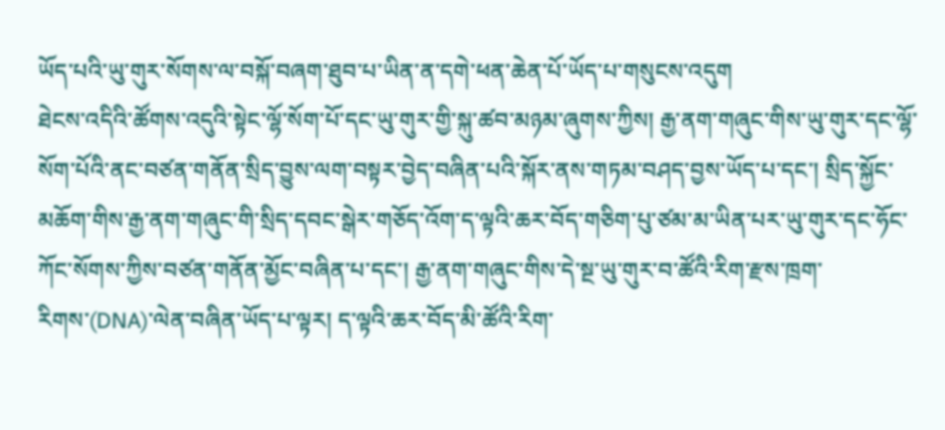ཡོད་པའི་ཡུ་གུར་སོགས་ལ་བསྐོ་བཞག་ཐུབ་པ་ཡིན་ན་དགེ་ཕན་ཆེན་པོ་ཡོད་པ་གསུངས་འདུག
ཐེངས་འདིའི་ཚོགས་འདུའི་སྟེང་ལྷོ་སོག་པོ་དང་ཡུ་གུར་གྱི་སྐུ་ཚབ་མཉམ་ཞུགས་ཀྱིས། རྒྱ་ནག་གཞུང་གིས་ཡུ་གུར་དང་ལྷོ་སོག་པོའི་ནང་བཙན་གནོན་སྲིད་བྱུས་ལག་བསྟར་བྱེད་བཞིན་པའི་སྐོར་ནས་གཏམ་བཤད་བྱས་ཡོད་པ་དང་། སྲིད་སྐྱོང་མཆོག་གིས་རྒྱ་ནག་གཞུང་གི་སྲིད་དབང་སྒེར་གཅོད་འོག་ད་ལྟའི་ཆར་བོད་གཅིག་པུ་ཙམ་མ་ཡིན་པར་ཡུ་གུར་དང་ཧོང་ཀོང་སོགས་ཀྱིས་བཙན་གནོན་མྱོང་བཞིན་པ་དང་། རྒྱ་ནག་གཞུང་གིས་དེ་སྔ་ཡུ་གུར་བ་ཚོའི་རིག་རྫས་ཁྲག་རིགས་(DNA)་ལེན་བཞིན་ཡོད་པ་ལྟར། ད་ལྟའི་ཆར་བོད་མི་ཚོའི་རིག་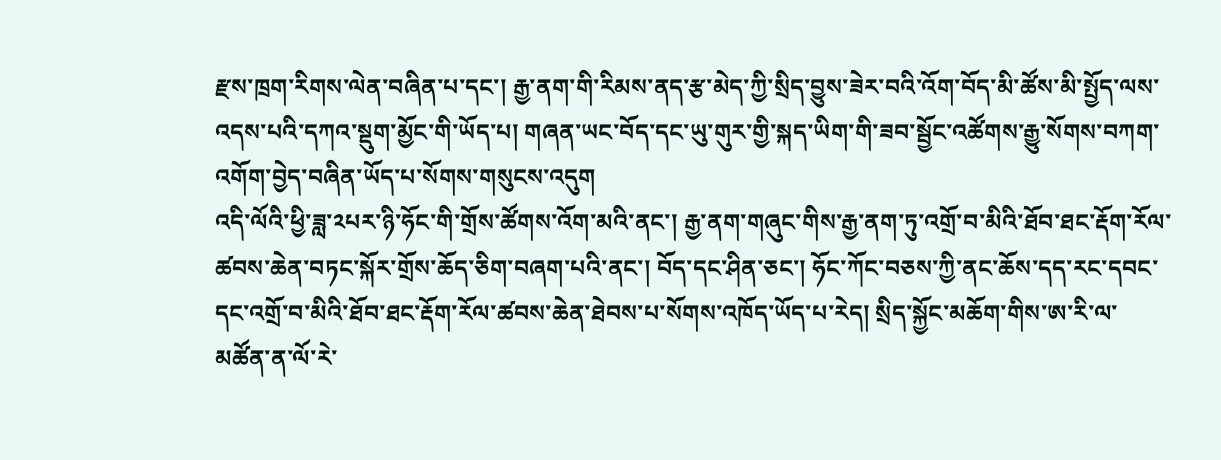རྫས་ཁྲག་རིགས་ལེན་བཞིན་པ་དང་། རྒྱ་ནག་གི་རིམས་ནད་རྩ་མེད་ཀྱི་སྲིད་བྱུས་ཟེར་བའི་འོག་བོད་མི་ཚོས་མི་སྤྱོད་ལས་འདས་པའི་དཀའ་སྡུག་མྱོང་གི་ཡོད་པ། གཞན་ཡང་བོད་དང་ཡུ་གུར་གྱི་སྐད་ཡིག་གི་ཟབ་སྦྱོང་འཚོགས་རྒྱུ་སོགས་བཀག་འགོག་བྱེད་བཞིན་ཡོད་པ་སོགས་གསུངས་འདུག
འདི་ལོའི་ཕྱི་ཟླ་༢པར་ཉི་ཧོང་གི་གྲོས་ཚོགས་འོག་མའི་ནང་། རྒྱ་ནག་གཞུང་གིས་རྒྱ་ནག་ཏུ་འགྲོ་བ་མིའི་ཐོབ་ཐང་རྡོག་རོལ་ཚབས་ཆེན་བཏང་སྐོར་གྲོས་ཆོད་ཅིག་བཞག་པའི་ནང་། བོད་དང་ཤིན་ཅང་། ཧོང་ཀོང་བཅས་ཀྱི་ནང་ཆོས་དད་རང་དབང་དང་འགྲོ་བ་མིའི་ཐོབ་ཐང་རྡོག་རོལ་ཚབས་ཆེན་ཐེབས་པ་སོགས་འཁོད་ཡོད་པ་རེད། སྲིད་སྐྱོང་མཆོག་གིས་ཨ་རི་ལ་མཚོན་ན་ལོ་རེ་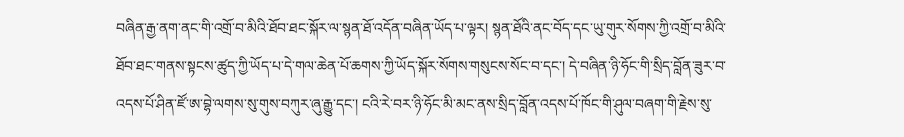བཞིན་རྒྱ་ནག་ནང་གི་འགྲོ་བ་མིའི་ཐོབ་ཐང་སྐོར་ལ་སྙན་ཐོ་འདོན་བཞིན་ཡོད་པ་ལྟར། སྙན་ཐོའི་ནང་བོད་དང་ཡུ་གུར་སོགས་ཀྱི་འགྲོ་བ་མིའི་ཐོབ་ཐང་གནས་སྟངས་ཚུད་ཀྱི་ཡོད་པ་དེ་གལ་ཆེན་པོ་ཆགས་ཀྱི་ཡོད་སྐོར་སོགས་གསུངས་སོང་བ་དང་། དེ་བཞིན་ཉི་ཧོང་གི་སྲིད་བློན་ཟུར་བ་འདས་པོ་ཤིན་ཛོ་ཨ་བྷེ་ལགས་སུ་གུས་བཀུར་ཞུ་རྒྱུ་དང་། ངའི་རེ་བར་ཉི་ཧོང་མི་མང་ནས་སྲིད་བློན་འདས་པོ་ཁོང་གི་ཤུལ་བཞག་གི་རྗེས་སུ་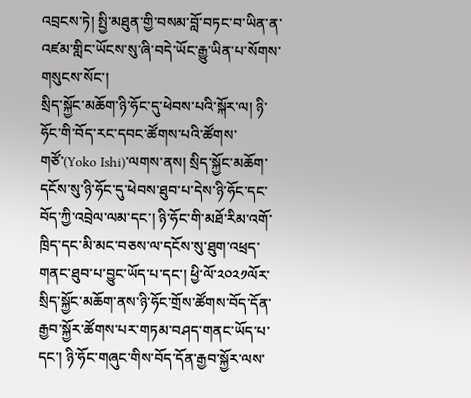འབྲངས་ཏེ། སྤྱི་མཐུན་གྱི་བསམ་བློ་བཏང་བ་ཡིན་ན་འཛམ་གླིང་ཡོངས་སུ་ཞི་བདེ་ཡོང་རྒྱུ་ཡིན་པ་སོགས་གསུངས་སོང་།
སྲིད་སྐྱོང་མཆོག་ཉི་ཧོང་དུ་ཕེབས་པའི་སྐོར་ལ། ཉི་ཧོང་གི་བོད་རང་དབང་ཚོགས་པའི་ཚོགས་གཙོ་(Yoko Ishi)་ལགས་ནས། སྲིད་སྐྱོང་མཆོག་དངོས་སུ་ཉི་ཧོང་དུ་ཕེབས་ཐུབ་པ་དེས་ཉི་ཧོང་དང་བོད་ཀྱི་འབྲེལ་ལམ་དང་། ཉི་ཧོང་གི་མཐོ་རིམ་འགོ་ཁྲིད་དང་མི་མང་བཅས་ལ་དངོས་སུ་ཐུག་འཕྲད་གནང་ཐུབ་པ་བྱུང་ཡོད་པ་དང་། ཕྱི་ལོ་༢༠༢༡ལོར་སྲིད་སྐྱོང་མཆོག་ནས་ཉི་ཧོང་གྲོས་ཚོགས་བོད་དོན་རྒྱབ་སྐྱོར་ཚོགས་པར་གཏམ་བཤད་གནང་ཡོད་པ་དང་། ཉི་ཧོང་གཞུང་གིས་བོད་དོན་རྒྱབ་སྐྱོར་ལས་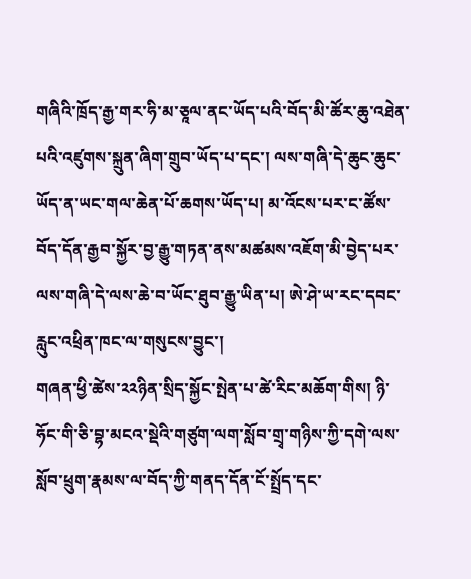གཞིའི་ཁྲོད་རྒྱ་གར་ཧི་མ་ཅཱལ་ནང་ཡོད་པའི་བོད་མི་ཚོར་ཆུ་འཐེན་པའི་འཛུགས་སྐྲུན་ཞིག་གྲུབ་ཡོད་པ་དང་། ལས་གཞི་དེ་ཆུང་ཆུང་ཡོད་ན་ཡང་གལ་ཆེན་པོ་ཆགས་ཡོད་པ། མ་འོངས་པར་ང་ཚོས་བོད་དོན་རྒྱབ་སྐྱོར་བྱ་རྒྱུ་གཏན་ནས་མཚམས་འཇོག་མི་བྱེད་པར་ལས་གཞི་དེ་ལས་ཆེ་བ་ཡོང་ཐུབ་རྒྱུ་ཡིན་པ། ཨེ་ཤེ་ཡ་རང་དབང་རླུང་འཕྲིན་ཁང་ལ་གསུངས་བྱུང་།
གཞན་ཕྱི་ཚེས་༢༢ཉིན་སྲིད་སྐྱོང་སྤེན་པ་ཚེ་རིང་མཆོག་གིས། ཉི་ཧོང་གི་ཅི་བྷ་མངའ་སྡེའི་གཙུག་ལག་སློབ་གྲྭ་གཉིས་ཀྱི་དགེ་ལས་སློབ་ཕྲུག་རྣམས་ལ་བོད་ཀྱི་གནད་དོན་ངོ་སྤྲོད་དང་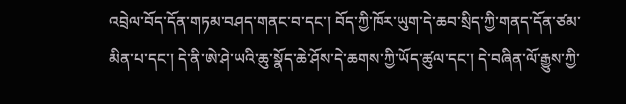འབྲེལ་བོད་དོན་གཏམ་བཤད་གནང་བ་དང་། བོད་ཀྱི་ཁོར་ཡུག་དེ་ཆབ་སྲིད་ཀྱི་གནད་དོན་ཙམ་མིན་པ་དང་། དེ་ནི་ཨེ་ཤེ་ཡའི་ཆུ་སྣོད་ཆེ་ཤོས་དེ་ཆགས་ཀྱི་ཡོད་ཚུལ་དང་། དེ་བཞིན་ལོ་རྒྱུས་ཀྱི་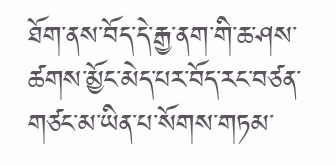ཐོག་ནས་བོད་དེ་རྒྱ་ནག་གི་ཆ་ཤས་ཚགས་མྱོང་མེད་པར་བོད་རང་བཙན་གཙང་མ་ཡིན་པ་སོགས་གཏམ་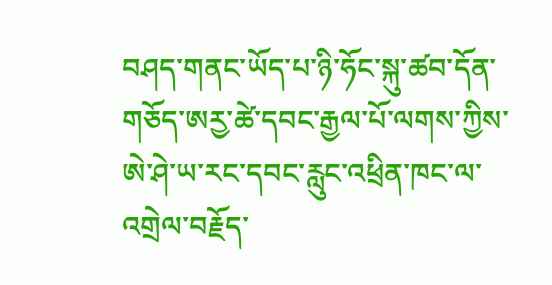བཤད་གནང་ཡོད་པ་ཉི་ཧོང་སྐུ་ཚབ་དོན་གཅོད་ཨརྱ་ཚེ་དབང་རྒྱལ་པོ་ལགས་ཀྱིས་ཨེ་ཤེ་ཡ་རང་དབང་རླུང་འཕྲིན་ཁང་ལ་འགྲེལ་བརྗོད་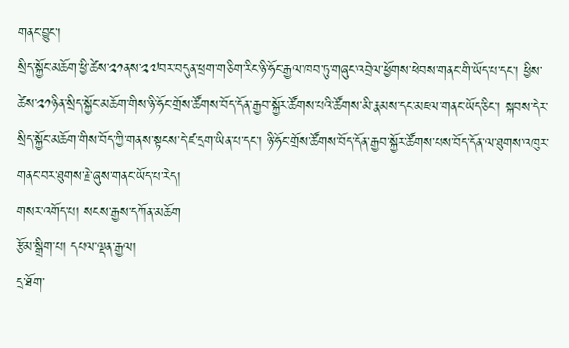གནང་བྱུང་།
སྲིད་སྐྱོང་མཆོག་ཕྱི་ཚེས་༢༡ནས་༢༧བར་བདུན་ཕྲག་གཅིག་རིང་ཉི་ཧོང་རྒྱལ་ཁབ་ཏུ་གཞུང་འབྲེལ་ཕྱོགས་ཕེབས་གནང་གི་ཡོད་པ་དང་། ཕྱིས་ཚེས་༢༡ཉིན་སྲིད་སྐྱོང་མཆོག་གིས་ཉི་ཧོང་གྲོས་ཚོགས་བོད་དོན་རྒྱབ་སྐྱོར་ཚོགས་པའི་ཚོགས་མི་རྣམས་དང་མཇལ་གནང་ཡོད་ཅིང་། སྐབས་དེར་སྲིད་སྐྱོང་མཆོག་གིས་བོད་ཀྱི་གནས་སྟངས་དེ་ཛ་དྲག་ཡིན་པ་དང་། ཉི་ཧོང་གྲོས་ཚོགས་བོད་དོན་རྒྱབ་སྐྱོར་ཚོགས་པས་བོད་དོན་ལ་ཐུགས་འཁུར་གནང་བར་ཐུགས་རྗེ་ཞུས་གནང་ཡོད་པ་རེད།
གསར་འགོད་པ། སངས་རྒྱས་དཀོན་མཆོག
རྩོམ་སྒྲིག་པ། དཔལ་ལྡན་རྒྱལ།
དྲ་ཐོག་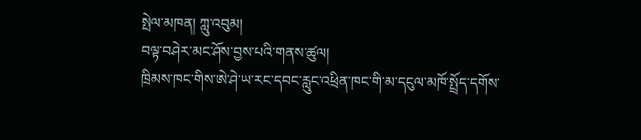སྤེལ་མཁན། ཀླུ་འབུམ།
བལྟ་བཤེར་མང་ཤོས་བྱས་པའི་གནས་ཚུལ།
ཁྲིམས་ཁང་གིས་ཨེ་ཤེ་ཡ་རང་དབང་རླུང་འཕྲིན་ཁང་གི་མ་དངུལ་མཁོ་སྤྲོད་དགོས་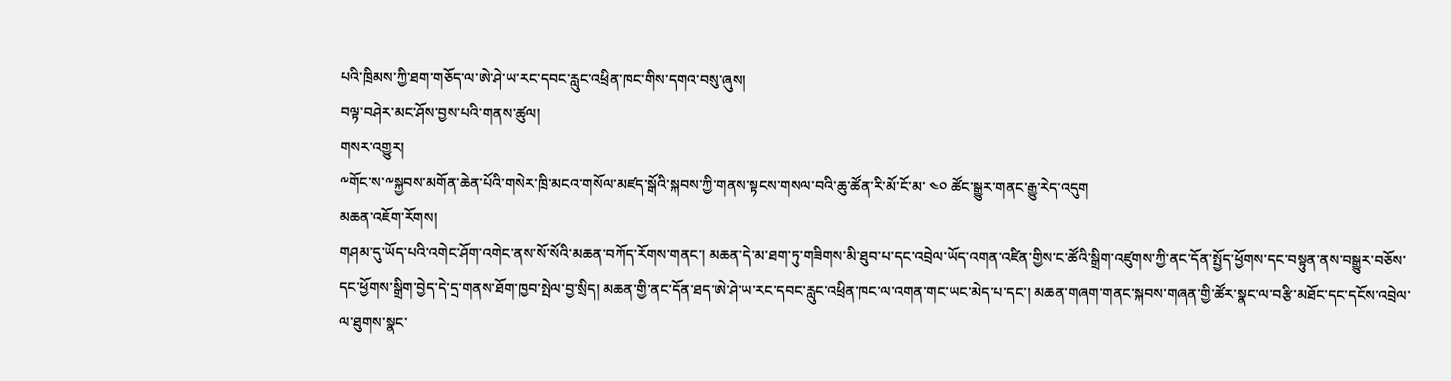པའི་ཁྲིམས་ཀྱི་ཐག་གཅོད་ལ་ཨེ་ཤེ་ཡ་རང་དབང་རླུང་འཕྲིན་ཁང་གིས་དགའ་བསུ་ཞུས།
བལྟ་བཤེར་མང་ཤོས་བྱས་པའི་གནས་ཚུལ།
གསར་འགྱུར།
༸གོང་ས་༸སྐྱབས་མགོན་ཆེན་པོའི་གསེར་ཁྲི་མངའ་གསོལ་མཛད་སྒོའི་སྐབས་ཀྱི་གནས་སྟངས་གསལ་བའི་ཆུ་ཚོན་རི་མོ་ངོ་མ་ ༤༠ ཚོང་སྒྱུར་གནང་རྒྱུ་རེད་འདུག
མཆན་འཇོག་རོགས།
གཤམ་དུ་ཡོད་པའི་འགེང་ཤོག་འགེང་ནས་སོ་སོའི་མཆན་བཀོད་རོགས་གནང་། མཆན་དེ་མ་ཐག་ཏུ་གཟིགས་མི་ཐུབ་པ་དང་འབྲེལ་ཡོད་འགན་འཛིན་གྱིས་ང་ཚོའི་སྒྲིག་འཛུགས་ཀྱི་ནང་དོན་སྤྱོད་ཕྱོགས་དང་བསྟུན་ནས་བསྒྱུར་བཅོས་དང་ཕྱོགས་སྒྲིག་བྱེད་དེ་དྲ་གནས་ཐོག་ཁྱབ་སྤེལ་བྱ་སྲིད། མཆན་གྱི་ནང་དོན་ཐད་ཨེ་ཤེ་ཡ་རང་དབང་རླུང་འཕྲིན་ཁང་ལ་འགན་གང་ཡང་མེད་པ་དང་། མཆན་གཞག་གནང་སྐབས་གཞན་གྱི་ཚོར་སྣང་ལ་བརྩི་མཐོང་དང་དངོས་འབྲེལ་ལ་ཐུགས་སྣང་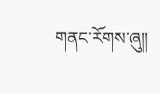གནང་རོགས་ཞུ༎